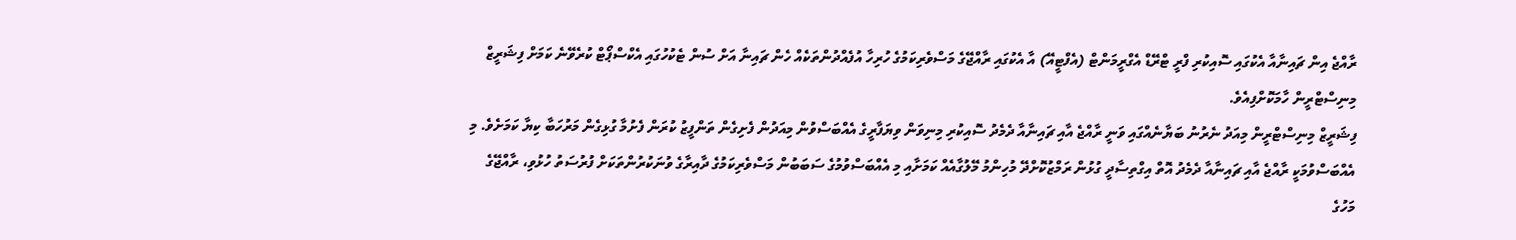ރާއްޖެ އިން ޗައިނާއާ އެކުގައި ސޮއިކުރި ފްރީ ޓްރޭޑް އެގްރީމަންޓް (އެފްޓީއޭ) އާ އެކުގައި ރާއްޖޭގެ މަސްވެރިކަމުގެ ހުރިހާ އުފެއްދުންތަކެއް ހެން ޗައިނާ އަށް ސުން ޓެކުހުގައި އެކްސްޕޯޓް ކުރެވޭނެ ކަމަށް ފިޝަރީޒް މިނިސްޓްރީން ހާމަކޮށްފިއެވެ.
ފިޝަރީޒް މިނިސްޓްރީން މިއަދު ނެރުނު ބަޔާނެއްގައި ވަނީ ރާއްޖެ އާއި ޗައިނާއާ ދެމެދު ސޮއިކުރި މިނިވަން ވިޔަފާރީގެ އެއްބަސްވުން މިއަދުން ފެށިގެން ތަންފީޒު ކުރަން ފެށުމާ ގުޅިގެން މަރުހަބާ ކިޔާ ކަމަށެވެ. މި އެއްބަސްވުމަކީ ރާއްޖެ އާއި ޗައިނާއާ ދެމެދު އޮތް އިގްތިސާދީ ގުޅުން ރަމްޒުކޮށްދޭ މުހިންމު މޭލުގާއެއް ކަމަށާއި މި އެއްބަސްވުމުގެ ސަބަބުން މަސްވެރިކަމުގެ ދާއިރާގެ ވުނަކުރުންތަކަށް ފުރުސަތު ހުޅުވި، ރާއްޖޭގެ މަހުގެ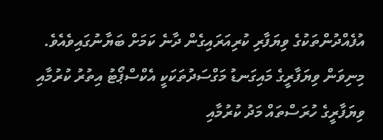އުފެއްދުންތަކުގެ ވިޔަފާރި ކުރިއަރައިގެން ދާނެ ކަމަށް ބަޔާނުގައިވެއެވެ.
މިނިވަން ވިޔަފާރީގެ މައިގަނޑު މަގްސަދުތަކަކީ އެކްސްޕޯޓު އިތުރު ކުރުމާއި ވިޔަފާރީގެ ހުރަސްތައް މަދު ކުރުމާއި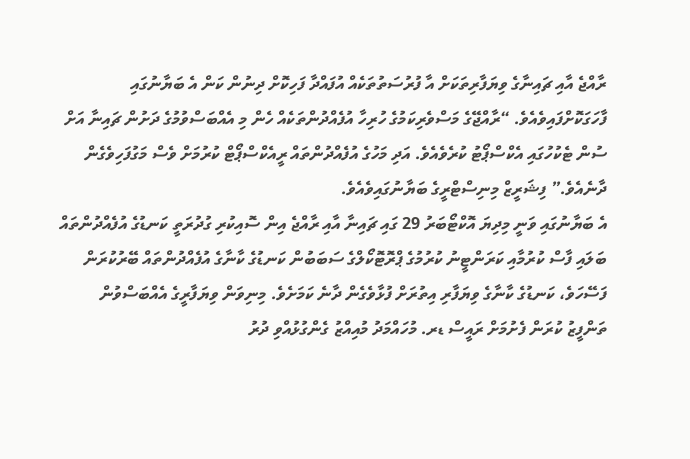ރާއްޖެ އާއި ޗައިނާގެ ވިޔަފާރިތަކަށް އާ ފުރުސަތުތަކެއް އުފައްދާ ފަހިކޮށް ދިނުން ކަން އެ ބަޔާނުގައި ފާހަގަކޮށްފައިވެއެވެ. “ރާއްޖޭގެ މަސްވެރިކަމުގެ ހުރިހާ އުފެއްދުންތަކެއް ހެން މި އެއްބަސްވުމުގެ ދަށުން ޗައިނާ އަށް ސުން ޓެކުހުގައި އެކްސްޕޯޓު ކުރެވެއެވެ. އަދި މަހުގެ އުފެއްދުންތައް ރީއެކްސްޕޯޓް ކުރުމަށް ވެސް މަގުފަހިވެގެން ދާނެއެވެ.” ފިޝަރީޒް މިނިސްޓްރީގެ ބަޔާނުގައިވެއެވެ.
އެ ބަޔާނުގައި ވަނީ މިދިޔަ އޮކްޓޯބަރު 29 ގައި ޗައިނާ އާއި ރާއްޖެ އިން ސޮއިކުރި ގުދުރަތީ ކަނޑުގެ އުފެއްދުންތައް ބަލައި ފާސް ކުރުމާއި ކަރަންޓީނު ކުރުމުގެ ޕްރޮޓޮކޯލްގެ ސަބަބުން ކަނޑުގެ ކާނާގެ އުފެއްދުންތައް ބޭރުކުރަން ފަސޭހަވެ، ކަނޑުގެ ކާނާގެ ވިޔަފާރި އިތުރަށް ފުޅާވެގެން ދާނެ ކަމަށެވެ. މިނިވަން ވިޔަފާރީގެ އެއްބަސްވުން ތަންފީޒު ކުރަން ފެށުމަށް ރައީސް ޑރ. މުހައްމަދު މުއިއްޒު ގެންގުޅުއްވި ދުރު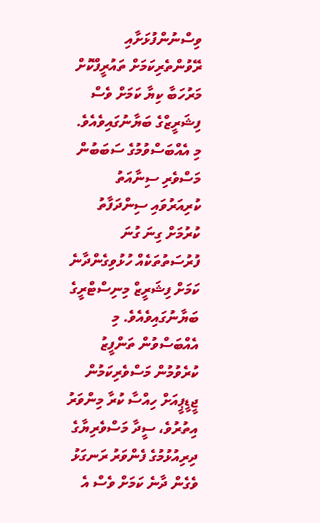ވިސްނުންފުޅަށާއި ރޭވުންތެރިކަމަށް ތައުރީފްކޮށް މަރުހަބާ ކިޔާ ކަމަށް ވެސް ފިޝަރީޒްގެ ބަޔާނުގައިވެއެވެ.
މި އެއްބަސްވުމުގެ ސަބަބުން މަސްވެރި ސިނާއަތު ކުރިއަރުވައި ސިންދަފާތު ކުރުމަށް ގިނަ ގުނަ ފުރުސަތުތަކެއް ހުޅުވިގެންދާނެ ކަމަށް ފިޝަރީޒް މިނިސްޓްރީގެ ބަޔާނުގައިވެއެވެ. މި އެއްބަސްވުން ތަންފީޒު ކުރެވުމުން މަސްވެރިކަމުން ޖީޑީޕީއަށް ހިއްސާ ކުރާ މިންވަރު އިތުރުވެ، ސީދާ މަސްވެރިޔާގެ ދިރިއުޅުމުގެ ފެންވަރު ރަނގަޅު ވެގެން ދާނެ ކަމަށް ވެސް އެ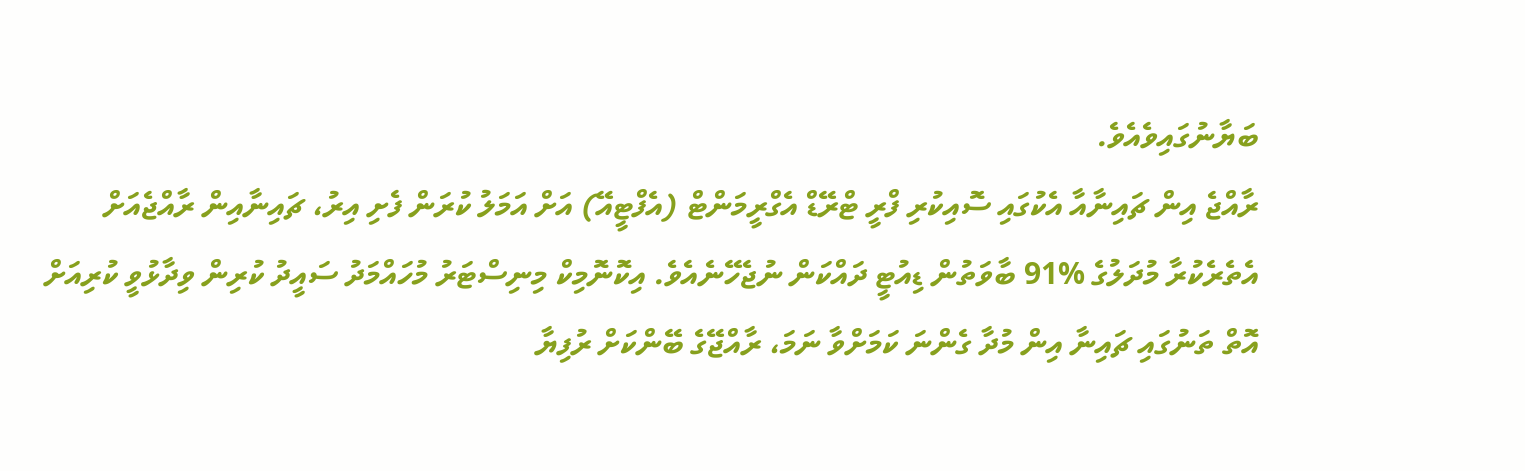ބަޔާނުގައިވެއެވެ.
ރާއްޖެ އިން ޗައިނާއާ އެކުގައި ސޮއިކުރި ފްރީ ޓްރޭޑް އެގްރީމަންޓް (އެފްޓީއޭ) އަށް އަމަލު ކުރަން ފެށި އިރު، ޗައިނާއިން ރާއްޖެއަށް އެތެރެކުރާ މުދަލުގެ %91 ބާވަތުން ޑިއުޓީ ދައްކަން ނުޖެހޭނެއެވެ. އިކޮނޮމިކް މިނިސްޓަރު މުހައްމަދު ސައީދު ކުރިން ވިދާޅުވީ ކުރިއަށް އޮތް ތަނުގައި ޗައިނާ އިން މުދާ ގެންނަ ކަމަށްވާ ނަމަ، ރާއްޖޭގެ ބޭންކަށް ރުފިޔާ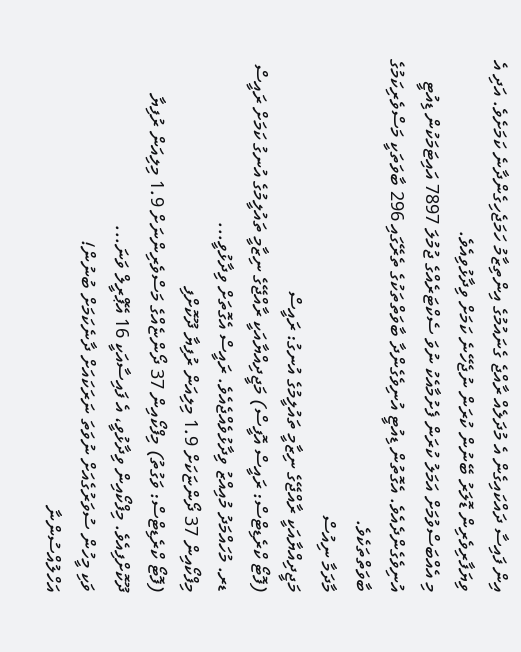އިން ފައިސާ ދައްކައިގެން އެ މުދަލެއް ރާއްޖެ ގެނައުމުގެ އިންތިޒާމު ހަމަޖެހިގެންދާނެ ކަމަށެވެ. އަދި އެ ވިޔަފާރިވެރިން ޑޮލަރު ބޭނުން ކުރަން ނުޖެހޭނެ ކަމަށް ވިދާޅުވިއެވެ.
މި އެއްބަސްވުމަށް އަމަލު ކުރަން ފެށުމާއެކު ނުވަ ސެކްޓަރެއްގެ ޖުމުލަ 7897 އައިޓަމަކުން ޑިއުޓީ އުނިވެގެންދެއެވެ. އެގޮތުން ޑިއުޓީ އުނިވެގެންދާ ބާވަތްތަކުގެ ތެރޭގައި 296 ބާވަތަކީ މަސްވެރިކަމުގެ ބާވަތްތަކެވެ.
މާދަމާ ނިއުސް
މަޖީދިއްޔާއަކީ ރާއްޖޭގެ ނިޒާމީ ތައުލީމުގެ އުނގު: ރައީސް
(ފޮޓޯ ކްރެޑިޓްސް: ރައީސް އޮފީސް) މަޖީދިއްޔާއަކީ ރާއްޖޭގެ ނިޒާމީ ތައުލީމުގެ އުނގު ކަމަށް ރައީސް ޑރ. މުހައްމަދު މުއިއްޒު ވިދާޅުވެއްޖެއެވެ. ރައީސް އެގޮތަށް ވިދާޅުވީ...
މިފްކޯއިން 37 ދޯންޏަކަށް 1.9 މިލިއަން ރުފިޔާ ދޫކޮށްފި
(ފޮޓޯ ކްރެޑިޓްސް: ވަގުތު) މިފްކޯއިން 37 ދޯންޏެއްގެ މަސްވެރިންނަށް 1.9 މިލިއަން ރުފިޔާ ދޫކޮށްފިއެވެ. މިފްކޯއިން ވިދާޅުވީ، އެ ފައިސާއަކީ 16 އޭޕްރީލް ވަނަ...
ވަކި މީހުން ސުވަރުގެއަށް ނުވަތަ ނަރަކައަށް ދާނެކަމަށް ބުނުން!
އަހްލުއްސުންނާ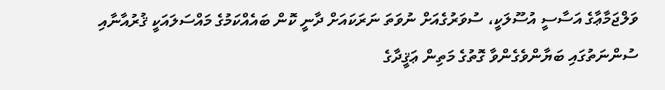ވަލްޖަމާޢާގެ އަސާސީ އުސޫލަކީ، ސުވަރުގެއަށް ނުވަތަ ނަރަކައަށް ދާނީ ކޮން ބައެއްކަމުގެ މައްސަލައަކީ ޤުރުއާނާއި ސުންނަތުގައި ބަޔާންވެގެންވާ ގޮތުގެ މަތިން ޢަޤީދާގެ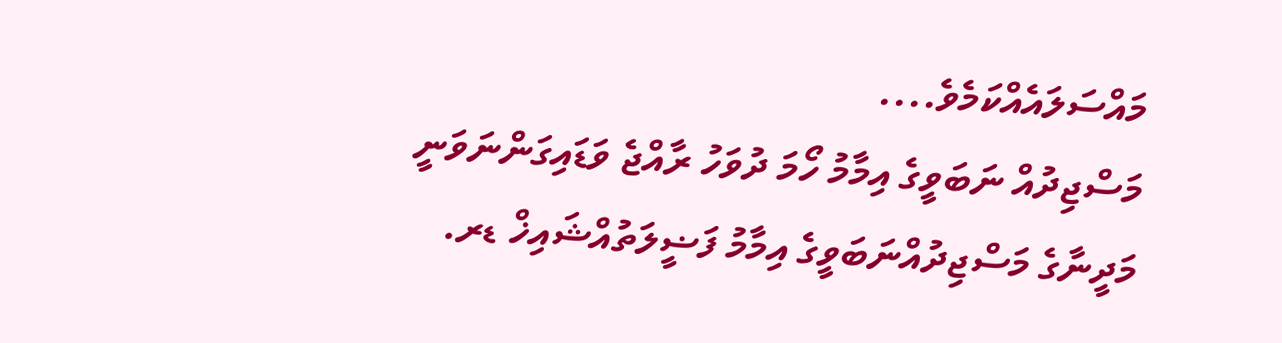މައްސަލައެއްކަމެވެ....
މަސްޖިދުއް ނަބަވީގެ އިމާމު ހޯމަ ދުވަހު ރާއްޖެ ވަޑައިގަންނަވަނީ
މަދީނާގެ މަސްޖިދުއްނަބަވީގެ އިމާމު ފަޟީލަތުއްޝައިޚް ޑރ.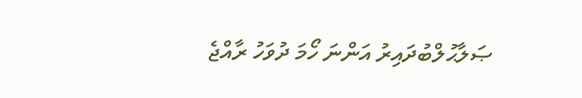ޞަލާޙުލްބުދައިރު އަންނަ ހޯމަ ދުވަހު ރާއްޖެ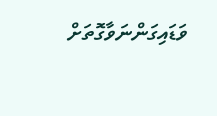ވަޑައިގަންނަވާގޮތަށް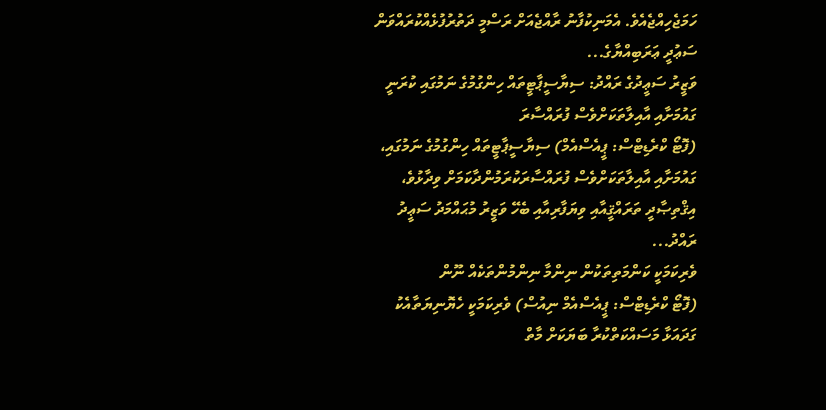ހަމަޖެހިއްޖެއެވެ. އެމަނިކުފާނު ރާއްޖެއަށް ރަސްމީ ދަތުރުފުޅެއްކުރައްވަން ސަޢުދީ ޢަރަބިއްޔާގެ...
ވަޒީރު ސަޢީދުގެ ރައްދު: ސިޔާސީޕާޓީތައް ހިންގުމުގެ ނަމުގައި ކުރަނީ ގައުމަށާއި އާއިލާތަކަށްވެސް ފުރައްސާރަ
(ފޮޓޯ ކްރެޑިޓްސް: ޕީއެސްއެމް) ސިޔާސީޕާޓީތައް ހިންގުމުގެ ނަމުގައި، ގައުމަށާއި އާއިލާތަކަށްވެސް ފުރައްސާރަކުރަމުންދާކަމަށް ވިދާޅުވެ، އިޤްތިޞާދީ ތަރައްޤީއާއި ވިޔަފާރިއާއި ބެހޭ ވަޒީރު މުޙައްމަދު ސަޢީދު ރައްދު...
ވެރިކަމަކީ ކަންމަތިތަކުން ނިންމާ ނިންމުންތަކެއް ނޫން
(ފޮޓޯ ކްރެޑިޓްސް: ޕީއެސްއެމް ނިއުސް) ވެރިކަމަކީ ހެޔޮނިޔަތާއެކު ގަދައަޅާ މަސައްކަތްކުރާ ބަޔަކަށް މާތް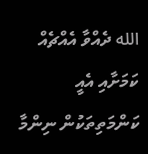الله ދެއްވާ އެއްޗެއް ކަމަށާއި އެއީ ކަންމަތިތަކުން ނިންމާ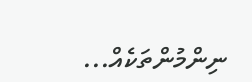ނިންމުންތަކެއް...